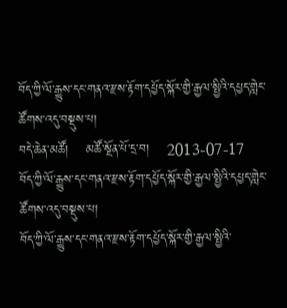བོད་ཀྱི་ལོ་རྒྱུས་དང་གནའ་རྫས་རྟོག་དཔྱོད་སྐོར་གྱི་རྒྱལ་སྤྱིའི་དཔྱད་གླེང་ཚོགས་འདུ་བསྡུས་པ།
བདེ་ཆེན་མཚོ།    མཚོ་སྔོན་པོ་དྲ་བ།    2013-07-17
བོད་ཀྱི་ལོ་རྒྱུས་དང་གནའ་རྫས་རྟོག་དཔྱོད་སྐོར་གྱི་རྒྱལ་སྤྱིའི་དཔྱད་གླེང་ཚོགས་འདུ་བསྡུས་པ།
བོད་ཀྱི་ལོ་རྒྱུས་དང་གནའ་རྫས་རྟོག་དཔྱོད་སྐོར་གྱི་རྒྱལ་སྤྱིའི་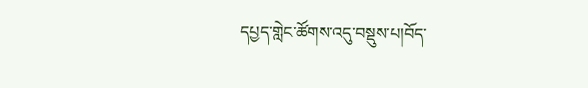དཔྱད་གླེང་ཚོགས་འདུ་བསྡུས་པ།བོད་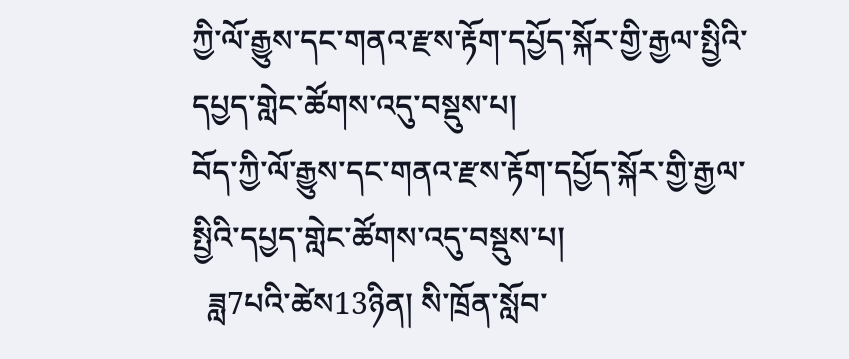ཀྱི་ལོ་རྒྱུས་དང་གནའ་རྫས་རྟོག་དཔྱོད་སྐོར་གྱི་རྒྱལ་སྤྱིའི་དཔྱད་གླེང་ཚོགས་འདུ་བསྡུས་པ།
བོད་ཀྱི་ལོ་རྒྱུས་དང་གནའ་རྫས་རྟོག་དཔྱོད་སྐོར་གྱི་རྒྱལ་སྤྱིའི་དཔྱད་གླེང་ཚོགས་འདུ་བསྡུས་པ།
  ཟླ7པའི་ཚེས13ཉིན། སི་ཁྲོན་སློབ་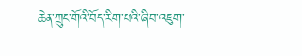ཆེན་ཀྲུང་གོའི་བོད་རིག་པའི་ཞིབ་འཇུག་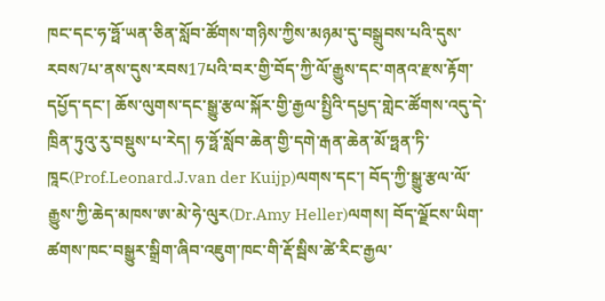ཁང་དང་ཧ་ཧྥོ་ཡན་ཅིན་སློབ་ཚོགས་གཉིས་ཀྱིས་མཉམ་དུ་བསྒྲུབས་པའི་དུས་རབས7པ་ནས་དུས་རབས17པའི་བར་གྱི་བོད་ཀྱི་ལོ་རྒྱུས་དང་གནའ་རྫས་རྟོག་དཔྱོད་དང་། ཆོས་ལུགས་དང་སྒྱུ་རྩལ་སྐོར་གྱི་རྒྱལ་སྤྱིའི་དཔྱད་གླེང་ཚོགས་འདུ་དེ་ཁྲིན་ཏུའུ་རུ་བསྡུས་པ་རེད། ཧ་ཧྥོ་སློབ་ཆེན་གྱི་དགེ་རྒན་ཆེན་མོ་ཧྥན་ཏི་ཁཱང(Prof.Leonard.J.van der Kuijp)ལགས་དང་། བོད་ཀྱི་སྒྱུ་རྩལ་ལོ་རྒྱུས་ཀྱི་ཆེད་མཁས་ཨ་མེ་ཧེ་ལུར(Dr.Amy Heller)ལགས། བོད་ལྗོངས་ཡིག་ཚགས་ཁང་བསྒྱུར་སྒྲིག་ཞིབ་འཇུག་ཁང་གི་རྡོ་སྦིས་ཚེ་རིང་རྒྱལ་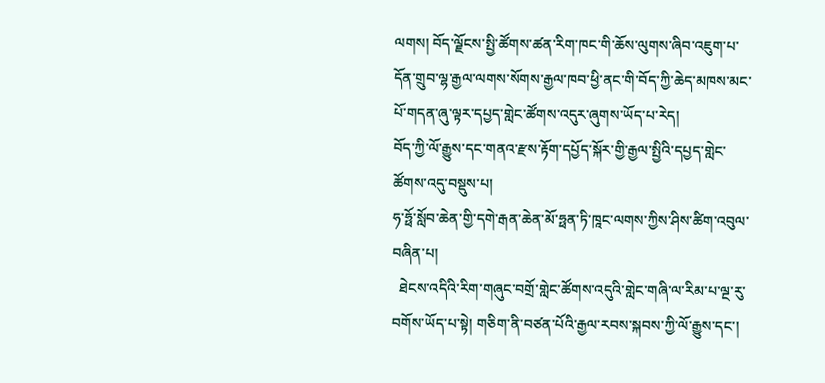ལགས། བོད་ལྗོངས་སྤྱི་ཚོགས་ཚན་རིག་ཁང་གི་ཆོས་ལུགས་ཞིབ་འཇུག་པ་དོན་གྲུབ་ལྷ་རྒྱལ་ལགས་སོགས་རྒྱལ་ཁབ་ཕྱི་ནང་གི་བོད་ཀྱི་ཆེད་མཁས་མང་པོ་གདན་ཞུ་ལྟར་དཔྱད་གླེང་ཚོགས་འདུར་ཞུགས་ཡོད་པ་རེད།
བོད་ཀྱི་ལོ་རྒྱུས་དང་གནའ་རྫས་རྟོག་དཔྱོད་སྐོར་གྱི་རྒྱལ་སྤྱིའི་དཔྱད་གླེང་ཚོགས་འདུ་བསྡུས་པ།
ཧ་ཧྥོ་སློབ་ཆེན་གྱི་དགེ་རྒན་ཆེན་མོ་ཧྥན་ཏི་ཁཱང་ལགས་ཀྱིས་ཤིས་ཚིག་འབུལ་བཞིན་པ།
  ཐེངས་འདིའི་རིག་གཞུང་བགྲོ་གླེང་ཚོགས་འདུའི་གླེང་གཞི་ལ་རིམ་པ་ལྔ་རུ་བགོས་ཡོད་པ་སྟེ། གཅིག་ནི་བཙན་པོའི་རྒྱལ་རབས་སྐབས་ཀྱི་ལོ་རྒྱུས་དང་།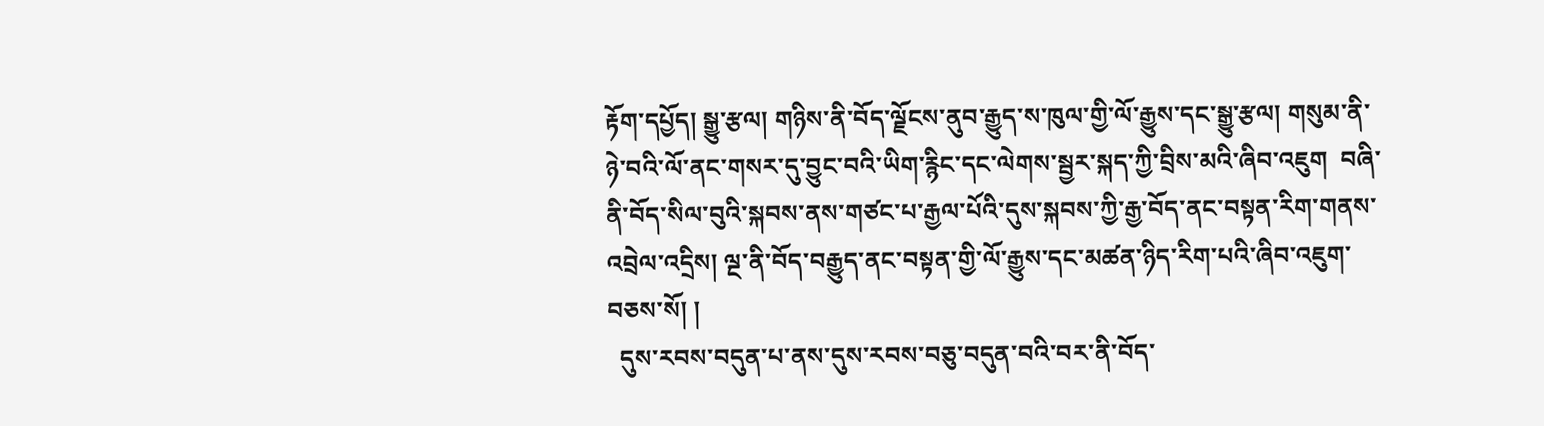རྟོག་དཔྱོད། སྒྱུ་རྩལ། གཉིས་ནི་བོད་ལྗོངས་ནུབ་རྒྱུད་ས་ཁུལ་གྱི་ལོ་རྒྱུས་དང་སྒྱུ་རྩལ། གསུམ་ནི་ཉེ་བའི་ལོ་ནང་གསར་དུ་བྱུང་བའི་ཡིག་རྙིང་དང་ལེགས་སྦྱར་སྐད་ཀྱི་བྲིས་མའི་ཞིབ་འཇུག  བཞི་ནི་བོད་སིལ་བུའི་སྐབས་ནས་གཙང་པ་རྒྱལ་པོའི་དུས་སྐབས་ཀྱི་རྒྱ་བོད་ནང་བསྟན་རིག་གནས་འབྲེལ་འདྲིས། ལྔ་ནི་བོད་བརྒྱུད་ནང་བསྟན་གྱི་ལོ་རྒྱུས་དང་མཚན་ཉིད་རིག་པའི་ཞིབ་འཇུག་བཅས་སོ། །
  དུས་རབས་བདུན་པ་ནས་དུས་རབས་བཅུ་བདུན་བའི་བར་ནི་བོད་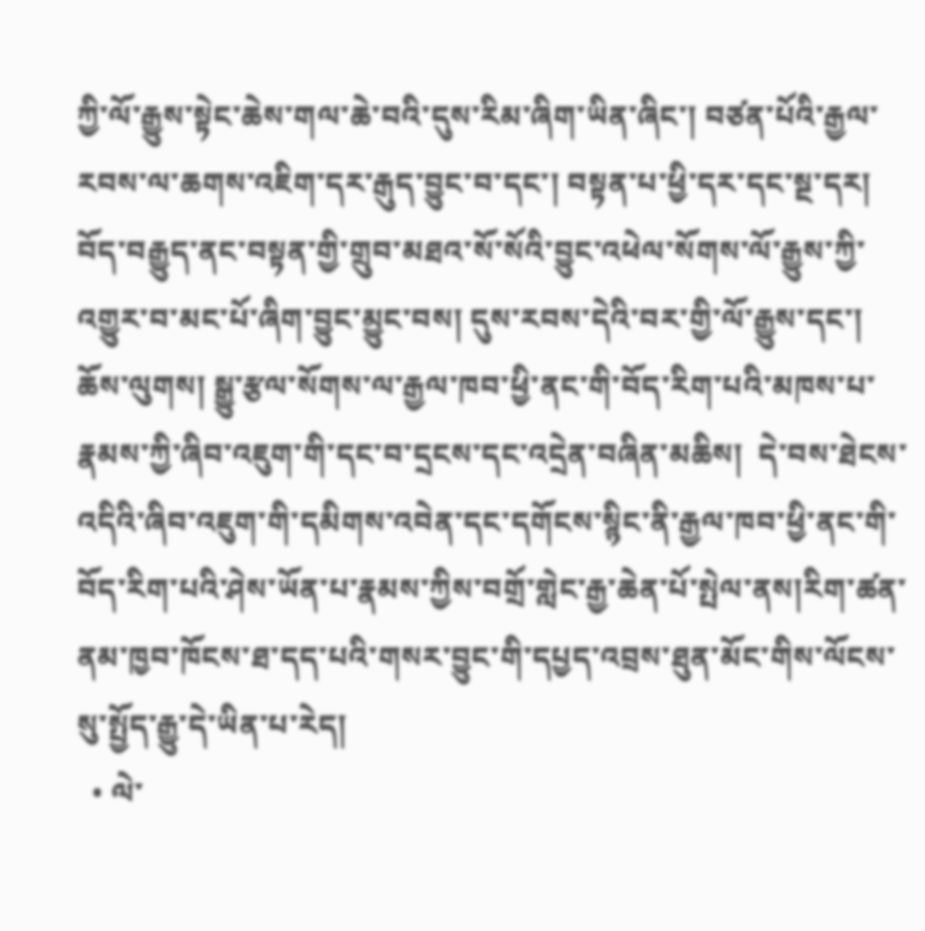ཀྱི་ལོ་རྒྱུས་སྟེང་ཆེས་གལ་ཆེ་བའི་དུས་རིམ་ཞིག་ཡིན་ཞིང་། བཙན་པོའི་རྒྱལ་རབས་ལ་ཆགས་འཇིག་དར་རྒུད་བྱུང་བ་དང་། བསྟན་པ་ཕྱི་དར་དང་སྔ་དར། བོད་བརྒྱུད་ནང་བསྟན་གྱི་གྲུབ་མཐའ་སོ་སོའི་བྱུང་འཕེལ་སོགས་ལོ་རྒྱུས་ཀྱི་འགྱུར་བ་མང་པོ་ཞིག་བྱུང་མྱུང་བས། དུས་རབས་དེའི་བར་གྱི་ལོ་རྒྱུས་དང་། ཆོས་ལུགས། སྒྱུ་རྩལ་སོགས་ལ་རྒྱལ་ཁབ་ཕྱི་ནང་གི་བོད་རིག་པའི་མཁས་པ་རྣམས་ཀྱི་ཞིབ་འཇུག་གི་དང་བ་དྲངས་དང་འདྲེན་བཞིན་མཆིས།  དེ་བས་ཐེངས་འདིའི་ཞིབ་འཇུག་གི་དམིགས་འབེན་དང་དགོངས་སྙིང་ནི་རྒྱལ་ཁབ་ཕྱི་ནང་གི་བོད་རིག་པའི་ཤེས་ཡོན་པ་རྣམས་ཀྱིས་བགྲོ་གླེང་རྒྱ་ཆེན་པོ་སྤེལ་ནས།རིག་ཚན་ནམ་ཁྱབ་ཁོངས་ཐ་དད་པའི་གསར་བྱུང་གི་དཔྱད་འབྲས་ཐུན་མོང་གིས་ལོངས་སུ་སྤྱོད་རྒྱུ་དེ་ཡིན་པ་རེད།
  • ལེ་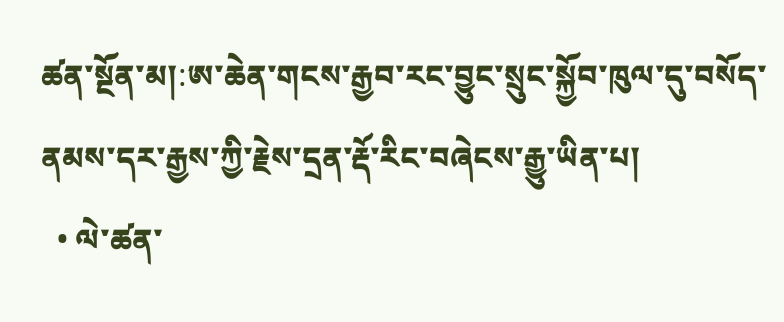ཚན་སྔོན་མ།:ཨ་ཆེན་གངས་རྒྱབ་རང་བྱུང་སྲུང་སྐྱོབ་ཁུལ་དུ་བསོད་ནམས་དར་རྒྱས་ཀྱི་རྗེས་དྲན་རྡོ་རིང་བཞེངས་རྒྱུ་ཡིན་པ།
  • ལེ་ཚན་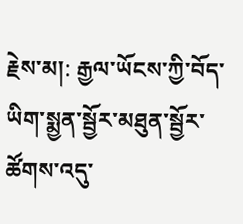རྗེས་མ།: རྒྱལ་ཡོངས་ཀྱི་བོད་ཡིག་སྨྱན་སྦྱོར་མཐུན་སྦྱོར་ཚོགས་འདུ་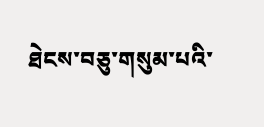ཐེངས་བཅུ་གསུམ་པའི་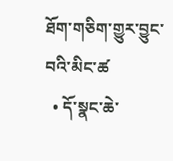ཐོག་གཅིག་གྱུར་བྱུང་བའི་མིང་ཚ
  • དོ་སྣང་ཆེ་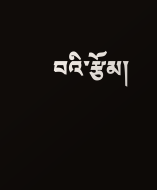བའི་རྩོམ།